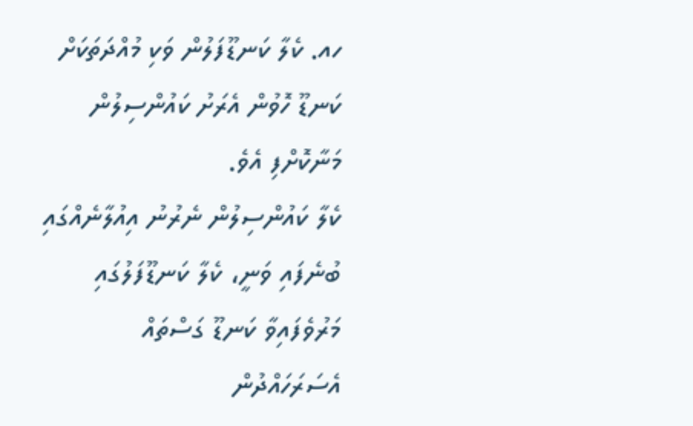ހއ. ކެލާ ކަނޑޫފަލުން ވަކި މުއްދަތަކަށް ކަނޑޫ ހޮވުން އެރަށު ކައުންސިލުން މަނާކޮށްފި އެވެ.
ކެލާ ކައުންސިލުން ނެރުނު އިއުލާނެއްގައި ބުނެފައި ވަނީ، ކެލާ ކަނޑޫފަލުގައި މަރުވެފައިވާ ކަނޑޫ ގަސްތައް އެސަރަހައްދުން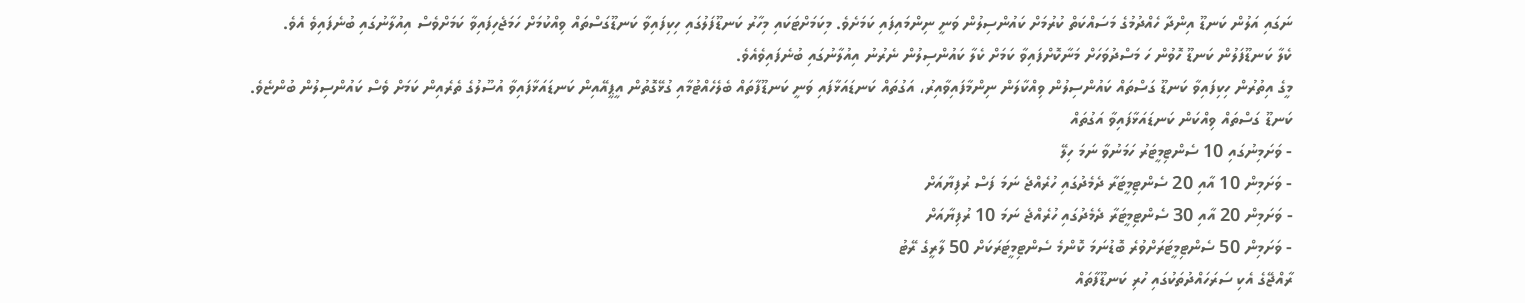ނަގައި އަލުން ކަނޑޫ އިންދާ ހެއްދުމުގެ މަސައްކަތް ކުރުމަށް ކައުންސިލުން ވަނީ ނިންމައިފައި ކަމަށެވެ. މިކަމަށްޓަކައި މިހާރު ކަނޑޫފަލުގައި ހިކިފައިވާ ކަނޑޫގަސްތައް ވިއްކުމަށް ހަމަޖެހިފައިވާ ކަމަށްވެސް އިއުލާނުގައި ބުނެފައިވެ އެވެ.
ކެލާ ކަނޑޫފަލުން ކަނޑޫ ހޮވުން ހަ މަސްދުވަހަށް މަނާކޮށްފައިވާ ކަމަށް ކެލާ ކައުންސިލުން ނެރުނު އިއުލާނުގައި ބުނެފައިވެއެވެ.
މީގެ އިތުރުން ހިކިފައިވާ ކަނޑޫ ގަސްތައް ކައުންސިލުން ވިއްކާލަން ނިންމާފައިވާއިރު، އަގުތައް ކަނޑައަޅާފައި ވަނީ ކަނޑޫފާތައް ބެލެހެއްޓުމާއި ގުޅޭގޮތުން އީޕީއޭއިން ކަނޑައަޅާފައިވާ އުސޫލުގެ ތެރެއިން ކަމަށް ވެސް ކައުންސިލުން ބުންޏެވެ.
ކަނޑޫ ގަސްތައް ވިއްކަން ކަނޑައަޅާފައިވާ އަގުތައް
- ވަށަމިނުގައި 10 ސެންޓިމީޓަރު ހަމަނުވާ ނަމަ ހިލޭ
- ވަށަމިން 10 އާއި 20 ސެންޓިމީޓަރާ ދެމެދުގައި ހުރެއްޖެ ނަމަ ފަސް ރުފިޔާއަށް
- ވަށަމިން 20 އާއި 30 ސެންޓިމީޓަރާ ދެމެދުގައި ހުރެއްޖެ ނަމަ 10 ރުފިޔާއަށް
- ވަށަމިން 50 ސެންޓިމީޓަރަށްވުރެ ބޮޑުނަމަ ކޮންމެ ސެންޓިމީޓަރަކަށް 50 ލާރީގެ ރޭޓު
ރާއްޖޭގެ އެކި ސަރަހައްދުތަކުގައި ހުރި ކަނޑޫފާތައް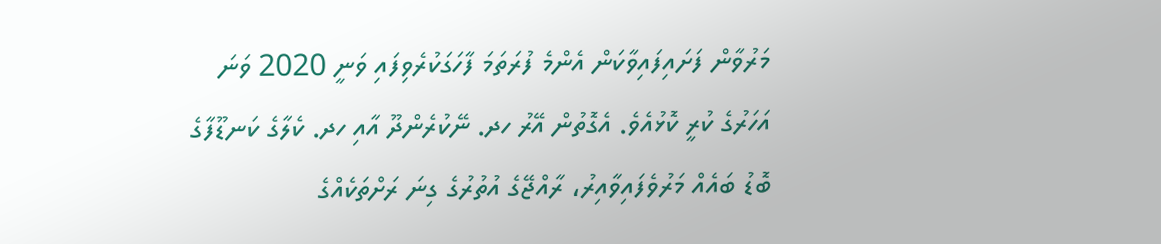މަރުވާން ފަށައިފައިވާކަން އެންމެ ފުރަތަމަ ފާހަގަކުރެވިފައި ވަނީ 2020 ވަނަ އަހަރުގެ ކުރީ ކޮޅުއެވެ. އެގޮތުން އޭރު ހދ. ނޭކުރެންދޫ އާއި ހދ. ކެލާގެ ކަނޑޫފާގެ ބޮޑު ބައެއް މަރުވެފައިވާއިރު، ރާއްޖޭގެ އުތުރުގެ ގިނަ ރަށްތަކެއްގެ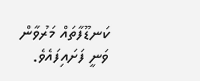ކަނޑޫފާތައް މަރުވާން ވަނީ ފަށައިފައެވެ.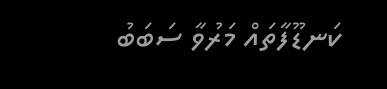ކަނޑޫފާތައް މަރުވާ ސަބަބު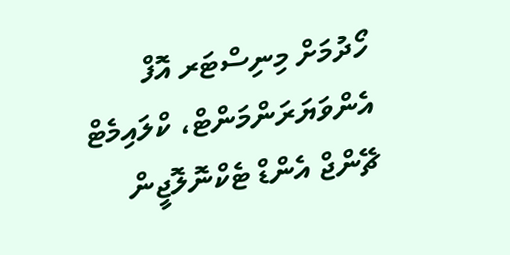ހޯދުމަށް މިނިސްޓަރ އޮފް އެންވަޔަރަންމަންޓް، ކްލައިމެޓް ޗޭންޖް އެންޑް ޓެކްނޮލޮޖީން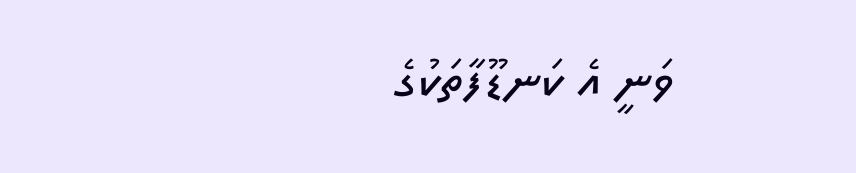ވަނީ އެ ކަނޑޫފާތަކުގެ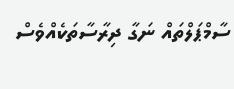ސާމްޕަލްތައް ނަގާ ދިރާސާތަކެއްވެސް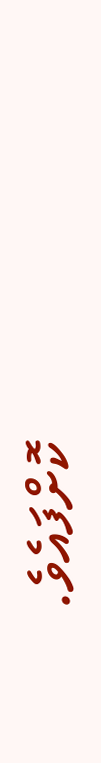ކޮށްފައެވެ.